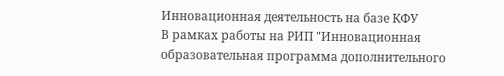Инновационная деятельность на базе КФУ
В рамках работы на РИП "Инновационная образовательная программа дополнительного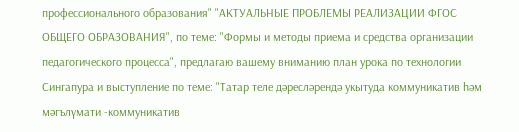профессионального образования" "АКТУАЛЬНЫЕ ПРОБЛЕМЫ РЕАЛИЗАЦИИ ФГОС ОБЩЕГО ОБРАЗОВАНИЯ", по теме: "Формы и методы приема и средства организации педагогического процесса", предлагаю вашему вниманию план урока по технологии Сингапура и выступление по теме: "Татар теле дәресләрендә укытуда коммуникатив һәм мәгълүмати -коммуникатив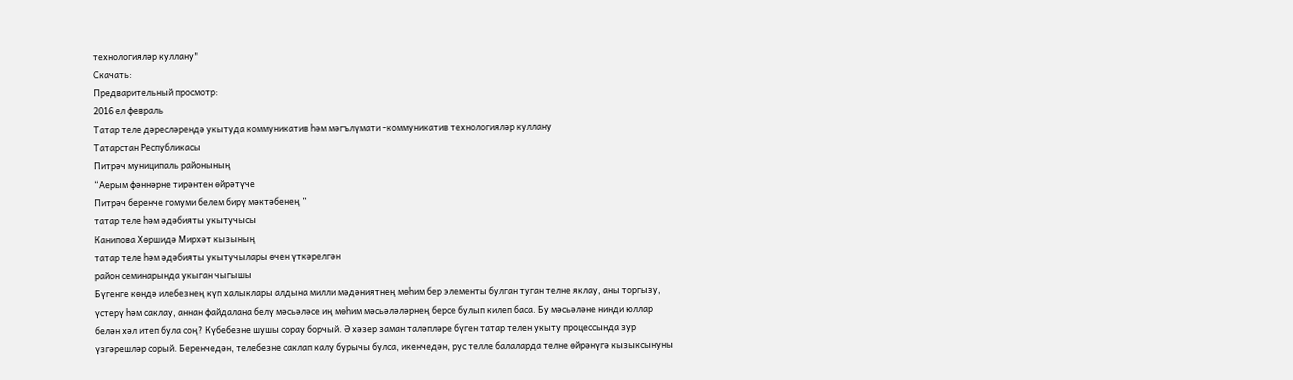технологияләр куллану"
Скачать:
Предварительный просмотр:
2016 ел февраль
Татар теле дәресләрендә укытуда коммуникатив һәм мәгълүмати -коммуникатив технологияләр куллану
Татарстан Республикасы
Питрәч муниципаль районының
“Аерым фәннәрне тирәнтен өйрәтүче
Питрәч беренче гомуми белем бирү мәктәбенең ”
татар теле һәм әдәбияты укытучысы
Канипова Хөршидә Мирхәт кызының
татар теле һәм әдәбияты укытучылары өчен үткәрелгән
район семинарында укыган чыгышы
Бүгенге көндә илебезнең күп халыклары алдына милли мәдәниятнең мөһим бер элементы булган туган телне яклау, аны торгызу, үстерү һәм саклау, аннан файдалана белү мәсьәләсе иң мөһим мәсьәләләрнең берсе булып килеп баса. Бу мәсьәләне нинди юллар белән хәл итеп була соң? Күбебезне шушы сорау борчый. Ә хәзер заман таләпләре бүген татар телен укыту процессында зур үзгәрешләр сорый. Беренчедән, телебезне саклап калу бурычы булса, икенчедән, рус телле балаларда телне өйрәнүгә кызыксынуны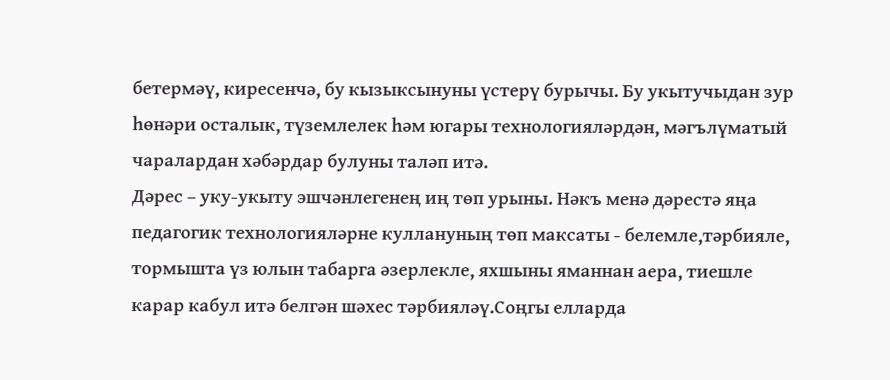бетермәү, киресенчә, бу кызыксынуны үстерү бурычы. Бу укытучыдан зур һөнәри осталык, түземлелек һәм югары технологияләрдән, мәгълүматый чаралардан хәбәрдар булуны таләп итә.
Дәрес – уку-укыту эшчәнлегенең иң төп урыны. Нәкъ менә дәрестә яңа педагогик технологияләрне куллануның төп максаты - белемле,тәрбияле, тормышта үз юлын табарга әзерлекле, яхшыны яманнан аера, тиешле карар кабул итә белгән шәхес тәрбияләү.Соңгы елларда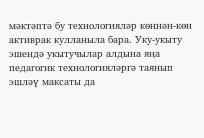мәктәптә бу технологияләр көннән-көн активрак кулланыла бара. Уку-укыту эшендә укытучылар алдына яңа педагогик технологияләргә таянып эшләү максаты да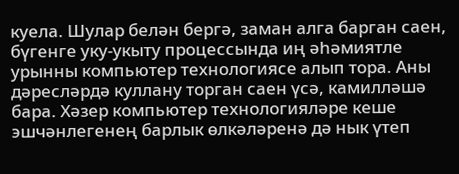куела. Шулар белән бергә, заман алга барган саен, бүгенге уку-укыту процессында иң әһәмиятле урынны компьютер технологиясе алып тора. Аны дәресләрдә куллану торган саен үсә, камилләшә бара. Хәзер компьютер технологияләре кеше эшчәнлегенең барлык өлкәләренә дә нык үтеп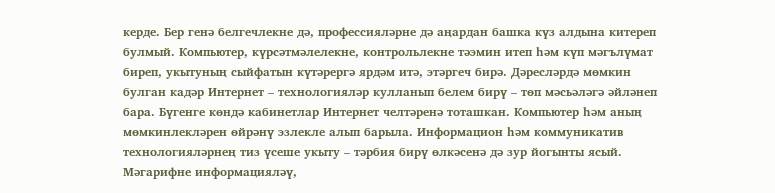керде. Бер генә белгечлекне дә, профессияләрне дә аңардан башка күз алдына китереп булмый. Компьютер, күрсәтмәлелекне, контрольлекне тәэмин итеп һәм күп мәгълүмат биреп, укытуның сыйфатын күтәрергә ярдәм итә, этәргеч бирә. Дәресләрдә мөмкин булган кадәр Интернет – технологияләр кулланып белем бирү – төп мәсьәләгә әйләнеп бара. Бүгенге көндә кабинетлар Интернет челтәренә тоташкан. Компьютер һәм аның мөмкинлекләрен өйрәнү эзлекле алып барыла. Информацион һәм коммуникатив технологияләрнең тиз үсеше укыту – тәрбия бирү өлкәсенә дә зур йогынты ясый. Мәгарифне информацияләү,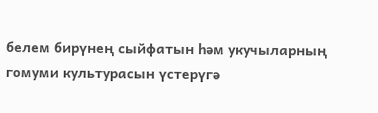белем бирүнең сыйфатын һәм укучыларның гомуми культурасын үстерүгә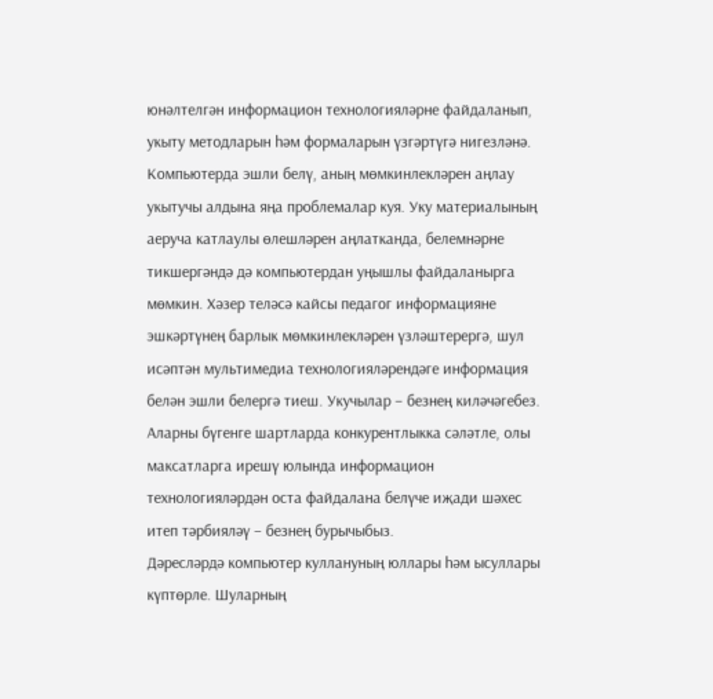юнәлтелгән информацион технологияләрне файдаланып, укыту методларын һәм формаларын үзгәртүгә нигезләнә. Компьютерда эшли белү, аның мөмкинлекләрен аңлау укытучы алдына яңа проблемалар куя. Уку материалының аеруча катлаулы өлешләрен аңлатканда, белемнәрне тикшергәндә дә компьютердан уңышлы файдаланырга мөмкин. Хәзер теләсә кайсы педагог информацияне эшкәртүнең барлык мөмкинлекләрен үзләштерергә, шул исәптән мультимедиа технологияләрендәге информация белән эшли белергә тиеш. Укучылар – безнең киләчәгебез. Аларны бүгенге шартларда конкурентлыкка сәләтле, олы максатларга ирешү юлында информацион технологияләрдән оста файдалана белүче иҗади шәхес итеп тәрбияләү – безнең бурычыбыз.
Дәресләрдә компьютер куллануның юллары һәм ысуллары күптөрле. Шуларның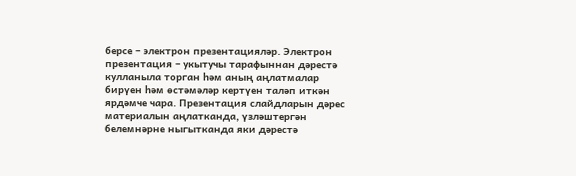берсе – электрон презентацияләр. Электрон презентация – укытучы тарафыннан дәрестә кулланыла торган һәм аның аңлатмалар бирүен һәм өстәмәләр кертүен таләп иткән ярдәмче чара. Презентация слайдларын дәрес материалын аңлатканда, үзләштергән белемнәрне ныгытканда яки дәрестә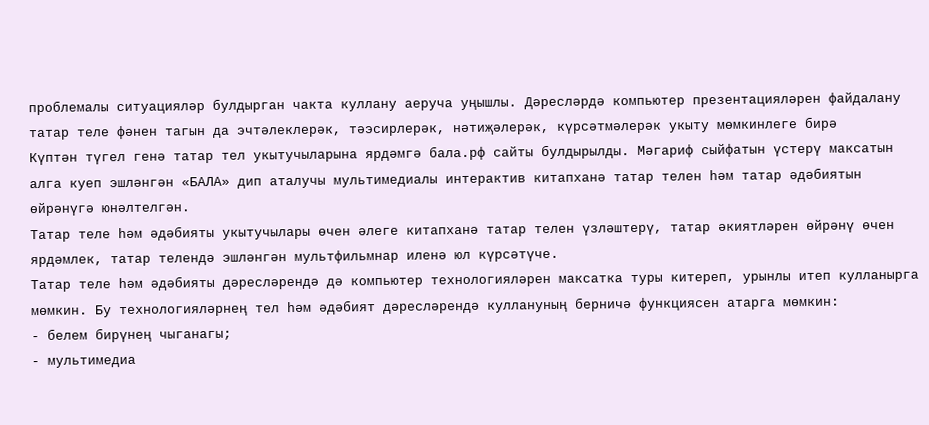проблемалы ситуацияләр булдырган чакта куллану аеруча уңышлы. Дәресләрдә компьютер презентацияләрен файдалану татар теле фәнен тагын да эчтәлеклерәк, тәэсирлерәк, нәтиҗәлерәк, күрсәтмәлерәк укыту мөмкинлеге бирә
Күптән түгел генә татар тел укытучыларына ярдәмгә бала.рф сайты булдырылды. Мәгариф сыйфатын үстерү максатын алга куеп эшләнгән «БАЛА» дип аталучы мультимедиалы интерактив китапханә татар телен һәм татар әдәбиятын өйрәнүгә юнәлтелгән.
Татар теле һәм әдәбияты укытучылары өчен әлеге китапханә татар телен үзләштерү, татар әкиятләрен өйрәнү өчен ярдәмлек, татар телендә эшләнгән мультфильмнар иленә юл күрсәтүче.
Татар теле һәм әдәбияты дәресләрендә дә компьютер технологияләрен максатка туры китереп, урынлы итеп кулланырга мөмкин. Бу технологияләрнең тел һәм әдәбият дәресләрендә куллануның берничә функциясен атарга мөмкин:
- белем бирүнең чыганагы;
- мультимедиа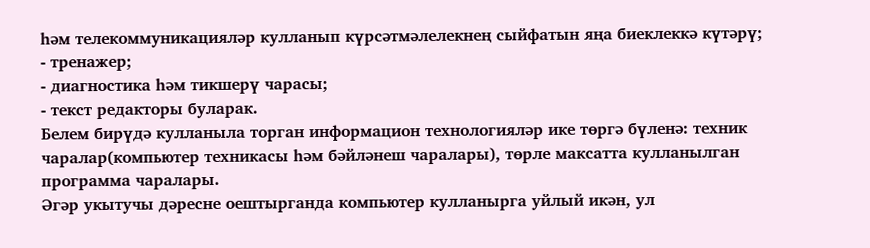һәм телекоммуникацияләр кулланып күрсәтмәлелекнең сыйфатын яңа биеклеккә күтәрү;
- тренажер;
- диагностика һәм тикшерү чарасы;
- текст редакторы буларак.
Белем бирүдә кулланыла торган информацион технологияләр ике төргә бүленә: техник чаралар(компьютер техникасы һәм бәйләнеш чаралары), төрле максатта кулланылган программа чаралары.
Әгәр укытучы дәресне оештырганда компьютер кулланырга уйлый икән, ул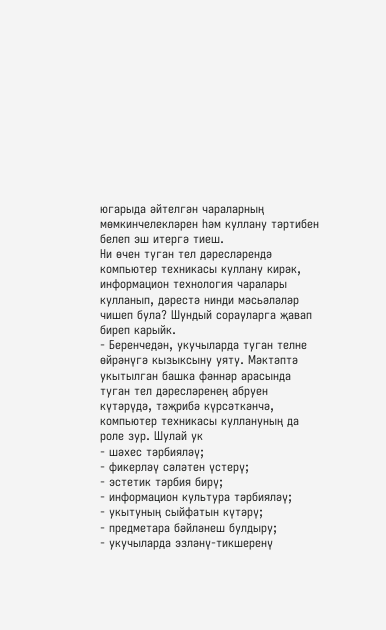югарыда әйтелгән чараларның мөмкинчелекләрен һәм куллану тәртибен белеп эш итергә тиеш.
Ни өчен туган тел дәресләрендә компьютер техникасы куллану кирәк, информацион технология чаралары кулланып, дәрестә нинди мәсьәләләр чишеп була? Шундый сорауларга җавап биреп карыйк.
- Беренчедән, укучыларда туган телне өйрәнүгә кызыксыну уяту. Мәктәптә укытылган башка фәннәр арасында туган тел дәресләренең абруен күтәрүдә, тәҗрибә күрсәткәнчә, компьютер техникасы куллануның да роле зур. Шулай ук
- шәхес тәрбияләү;
- фикерләү сәләтен үстерү;
- эстетик тәрбия бирү;
- информацион культура тәрбияләү;
- укытуның сыйфатын күтәрү;
- предметара бәйләнеш булдыру;
- укучыларда эзләнү-тикшеренү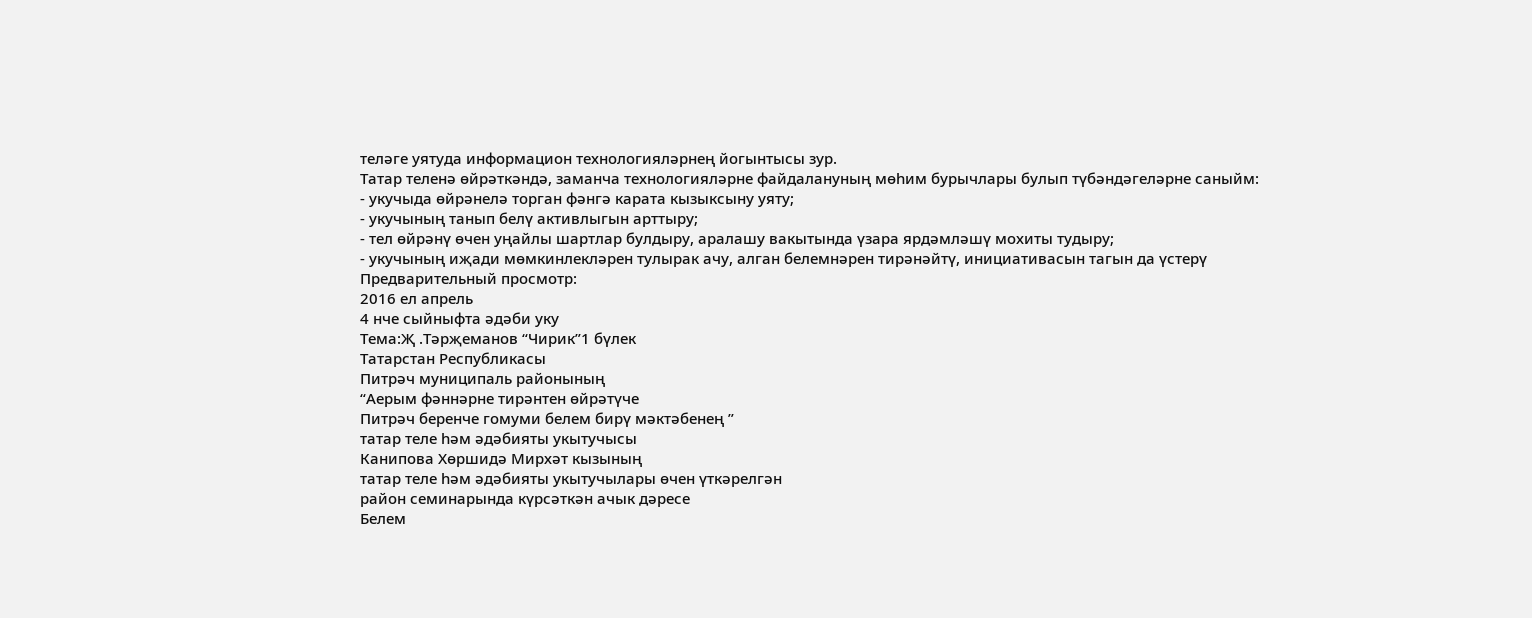теләге уятуда информацион технологияләрнең йогынтысы зур.
Татар теленә өйрәткәндә, заманча технологияләрне файдалануның мөһим бурычлары булып түбәндәгеләрне саныйм:
- укучыда өйрәнелә торган фәнгә карата кызыксыну уяту;
- укучының танып белү активлыгын арттыру;
- тел өйрәнү өчен уңайлы шартлар булдыру, аралашу вакытында үзара ярдәмләшү мохиты тудыру;
- укучының иҗади мөмкинлекләрен тулырак ачу, алган белемнәрен тирәнәйтү, инициативасын тагын да үстерү
Предварительный просмотр:
2016 ел апрель
4 нче сыйныфта әдәби уку
Тема:Җ .Тәрҗеманов “Чирик”1 бүлек
Татарстан Республикасы
Питрәч муниципаль районының
“Аерым фәннәрне тирәнтен өйрәтүче
Питрәч беренче гомуми белем бирү мәктәбенең ”
татар теле һәм әдәбияты укытучысы
Канипова Хөршидә Мирхәт кызының
татар теле һәм әдәбияты укытучылары өчен үткәрелгән
район семинарында күрсәткән ачык дәресе
Белем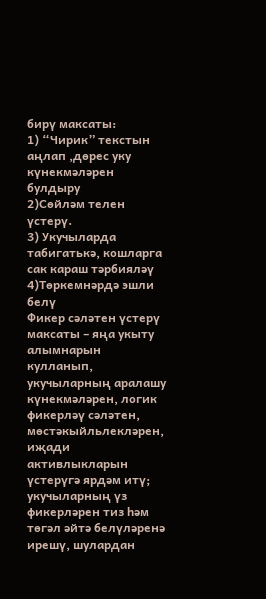бирү максаты:
1) “Чирик” текстын аңлап ,дөрес уку күнекмәләрен булдыру
2)Сөйләм телен үстерү.
3) Укучыларда табигатькә, кошларга сак караш тәрбияләү
4)Төркемнәрдә эшли белү
Фикер сәләтен үстерү максаты – яңа укыту алымнарын кулланып, укучыларның аралашу күнекмәләрен, логик фикерләү сәләтен, мөстәкыйльлекләрен, иҗади активлыкларын үстерүгә ярдәм итү;
укучыларның үз фикерләрен тиз һәм төгәл әйтә белүләренә ирешү, шулардан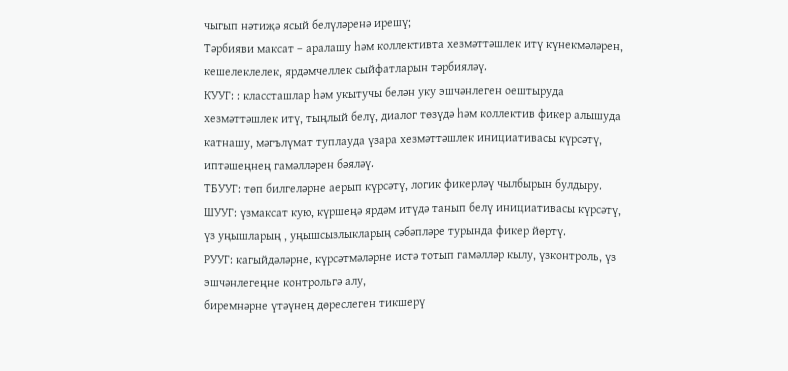чыгып нәтиҗә ясый белүләренә ирешү;
Тәрбияви максат – аралашу һәм коллективта хезмәттәшлек итү күнекмәләрен, кешелеклелек, ярдәмчеллек сыйфатларын тәрбияләү.
КУУГ: : классташлар һәм укытучы белән уку эшчәнлеген оештыруда хезмәттәшлек итү, тыңлый белү, диалог төзүдә һәм коллектив фикер алышуда катнашу, мәгълүмат туплауда үзара хезмәттәшлек инициативасы күрсәтү, иптәшеңнең гамәлләрен бәяләү.
ТБУУГ: төп билгеләрне аерып күрсәтү, логик фикерләү чылбырын булдыру.
ШУУГ: үзмаксат кую, күршеңә ярдәм итүдә танып белү инициативасы күрсәтү, үз уңышларың , уңышсызлыкларың сәбәпләре турында фикер йөртү.
РУУГ: кагыйдәләрне, күрсәтмәләрне истә тотып гамәлләр кылу, үзконтроль, үз эшчәнлегеңне контрольгә алу,
биремнәрне үтәүнең дөреслеген тикшерү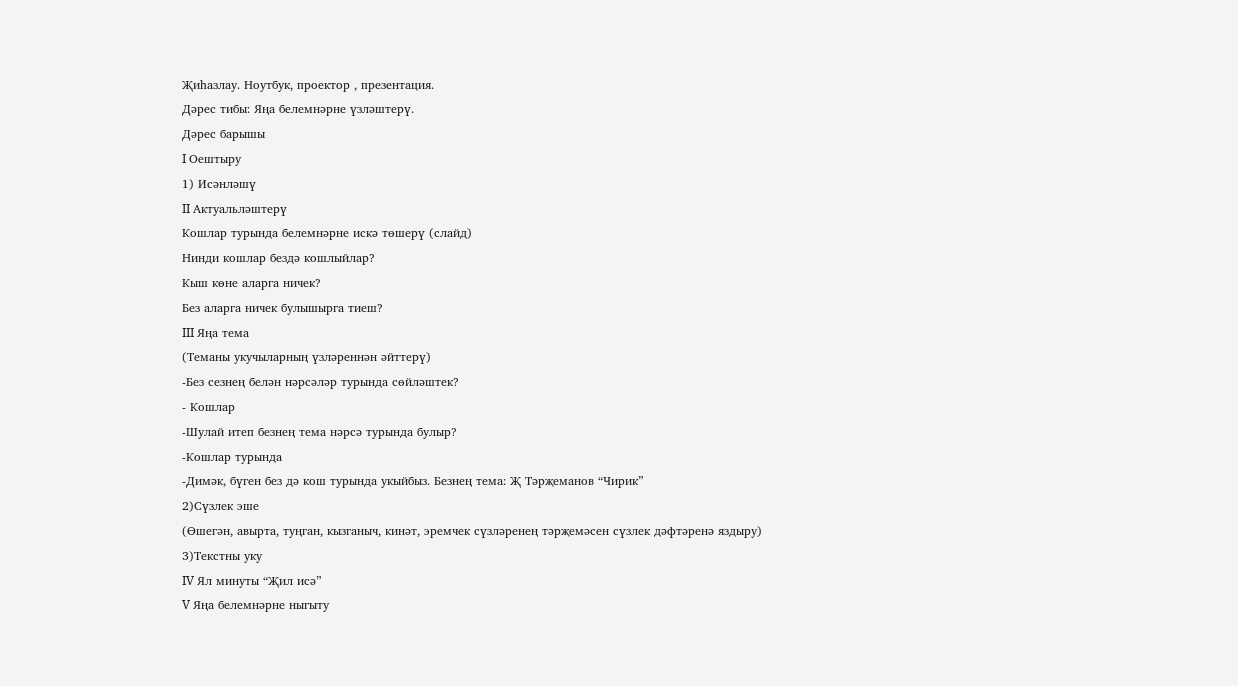Җиһазлау. Ноутбук, проектор , презентация.
Дәрес тибы: Яңа белемнәрне үзләштерү.
Дәрес барышы
I Оештыру
1) Исәнләшү
II Актуальләштерү
Кошлар турында белемнәрне искә төшерү (слайд)
Нинди кошлар бездә кошлыйлар?
Кыш көне аларга ничек?
Без аларга ничек булышырга тиеш?
III Яңа тема
(Теманы укучыларның үзләреннән әйттерү)
-Без сезнең белән нәрсәләр турында сөйләштек?
- Кошлар
-Шулай итеп безнең тема нәрсә турында булыр?
-Кошлар турында
-Димәк, бүген без дә кош турында укыйбыз. Безнең тема: Җ Тәрҗеманов “Чирик”
2)Сүзлек эше
(Өшегән, авырта, туңган, кызганыч, кинәт, эремчек сүзләренең тәрҗемәсен сүзлек дәфтәренә яздыру)
3)Текстны уку
IV Ял минуты “Җил исә”
V Яңа белемнәрне ныгыту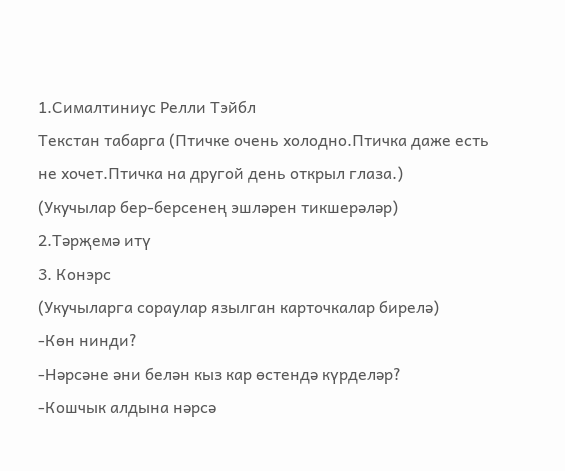1.Сималтиниус Релли Тэйбл
Текстан табарга (Птичке очень холодно.Птичка даже есть не хочет.Птичка на другой день открыл глаза.)
(Укучылар бер-берсенең эшләрен тикшерәләр)
2.Тәрҗемә итү
3. Конэрс
(Укучыларга сораулар язылган карточкалар бирелә)
-Көн нинди?
-Нәрсәне әни белән кыз кар өстендә күрделәр?
-Кошчык алдына нәрсә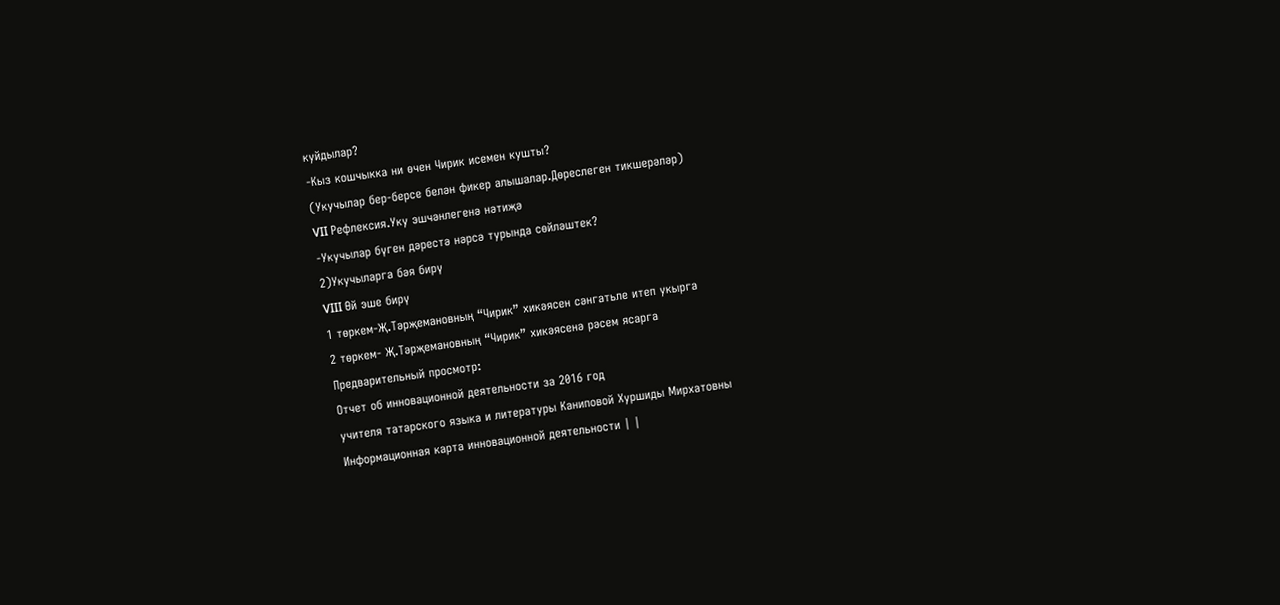куйдылар?
-Кыз кошчыкка ни өчен Чирик исемен кушты?
(Укучылар бер-берсе белән фикер алышалар.Дөреслеген тикшерәләр)
VII Рефлексия.Уку эшчәнлегенә нәтиҗә
-Укучылар бүген дәрестә нәрсә турында сөйләштек?
2)Укучыларга бәя бирү
VIII Өй эше бирү
1 төркем-Җ.Тәрҗемановның “Чирик” хикәясен сәнгатьле итеп укырга
2 төркем- Җ.Тәрҗемановның “Чирик” хикәясенә рәсем ясарга
Предварительный просмотр:
Отчет об инновационной деятельности за 2016 год
учителя татарского языка и литературы Каниповой Хуршиды Мирхатовны
Информационная карта инновационной деятельности | |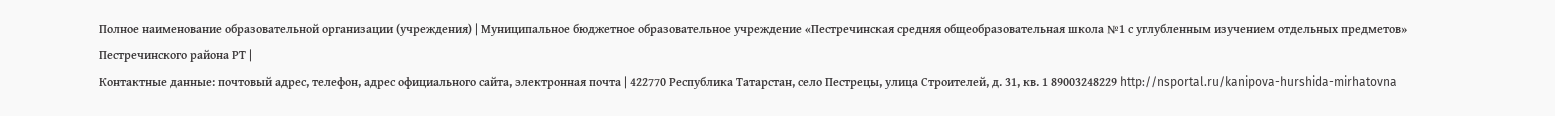Полное наименование образовательной организации (учреждения) | Муниципальное бюджетное образовательное учреждение «Пестречинская средняя общеобразовательная школа №1 с углубленным изучением отдельных предметов» Пестречинского района РТ |
Контактные данные: почтовый адрес, телефон, адрес официального сайта, электронная почта | 422770 Республика Татарстан, село Пестрецы, улица Строителей, д. 31, кв. 1 89003248229 http://nsportal.ru/kanipova-hurshida-mirhatovna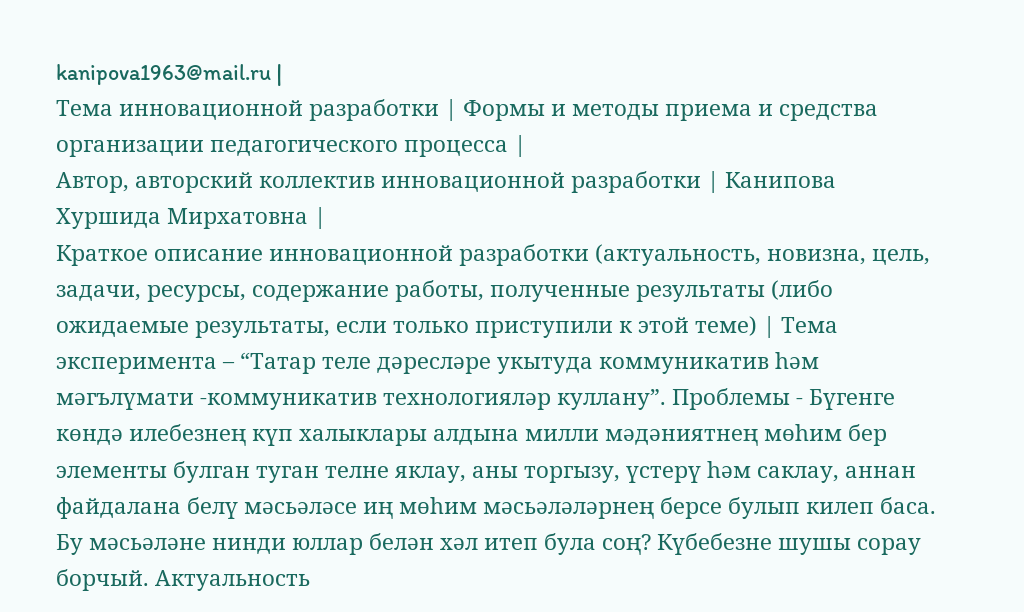kanipova1963@mail.ru |
Тема инновационной разработки | Формы и методы приема и средства организации педагогического процесса |
Автор, авторский коллектив инновационной разработки | Канипова Хуршида Мирхатовна |
Краткое описание инновационной разработки (актуальность, новизна, цель, задачи, ресурсы, содержание работы, полученные результаты (либо ожидаемые результаты, если только приступили к этой теме) | Тема эксперимента – “Татар теле дәресләре укытуда коммуникатив һәм мәгълүмати -коммуникатив технологияләр куллану”. Проблемы - Бүгенге көндә илебезнең күп халыклары алдына милли мәдәниятнең мөһим бер элементы булган туган телне яклау, аны торгызу, үстерү һәм саклау, аннан файдалана белү мәсьәләсе иң мөһим мәсьәләләрнең берсе булып килеп баса. Бу мәсьәләне нинди юллар белән хәл итеп була соң? Күбебезне шушы сорау борчый. Актуальность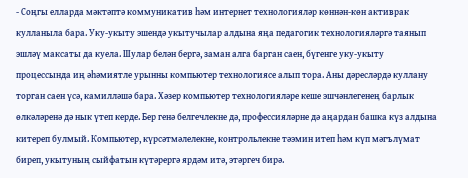- Соңгы елларда мәктәптә коммуникатив һәм интернет технологияләр көннән-көн активрак кулланыла бара. Уку-укыту эшендә укытучылар алдына яңа педагогик технологияләргә таянып эшләү максаты да куела. Шулар белән бергә, заман алга барган саен, бүгенге уку-укыту процессында иң әһәмиятле урынны компьютер технологиясе алып тора. Аны дәресләрдә куллану торган саен үсә, камилләшә бара. Хәзер компьютер технологияләре кеше эшчәнлегенең барлык өлкәләренә дә нык үтеп керде. Бер генә белгечлекне дә, профессияләрне дә аңардан башка күз алдына китереп булмый. Компьютер, күрсәтмәлелекне, контрольлекне тәэмин итеп һәм күп мәгълүмат биреп, укытуның сыйфатын күтәрергә ярдәм итә, этәргеч бирә.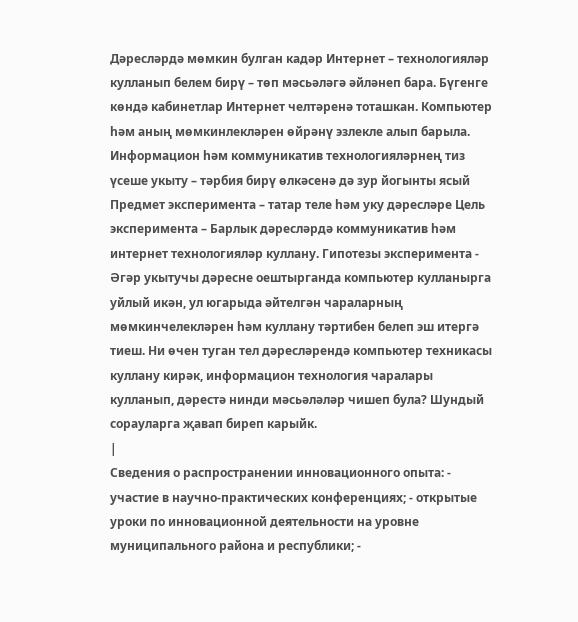Дәресләрдә мөмкин булган кадәр Интернет – технологияләр кулланып белем бирү – төп мәсьәләгә әйләнеп бара. Бүгенге көндә кабинетлар Интернет челтәренә тоташкан. Компьютер һәм аның мөмкинлекләрен өйрәнү эзлекле алып барыла. Информацион һәм коммуникатив технологияләрнең тиз үсеше укыту – тәрбия бирү өлкәсенә дә зур йогынты ясый Предмет эксперимента – татар теле һәм уку дәресләре Цель эксперимента – Барлык дәресләрдә коммуникатив һәм интернет технологияләр куллану. Гипотезы эксперимента - Әгәр укытучы дәресне оештырганда компьютер кулланырга уйлый икән, ул югарыда әйтелгән чараларның мөмкинчелекләрен һәм куллану тәртибен белеп эш итергә тиеш. Ни өчен туган тел дәресләрендә компьютер техникасы куллану кирәк, информацион технология чаралары кулланып, дәрестә нинди мәсьәләләр чишеп була? Шундый сорауларга җавап биреп карыйк.
|
Сведения о распространении инновационного опыта: - участие в научно-практических конференциях; - открытые уроки по инновационной деятельности на уровне муниципального района и республики; -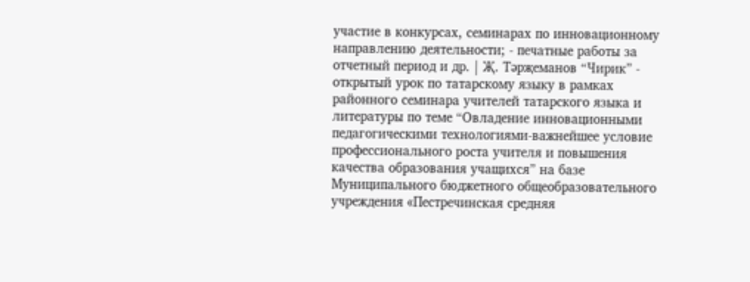участие в конкурсах, семинарах по инновационному направлению деятельности; - печатные работы за отчетный период и др. | Җ. Тәрҗеманов “Чирик” - открытый урок по татарскому языку в рамках районного семинара учителей татарского языка и литературы по теме “Овладение инновационными педагогическими технологиями-важнейшее условие профессионального роста учителя и повышения качества образования учащихся” на базе Муниципального бюджетного общеобразовательного учреждения «Пестречинская средняя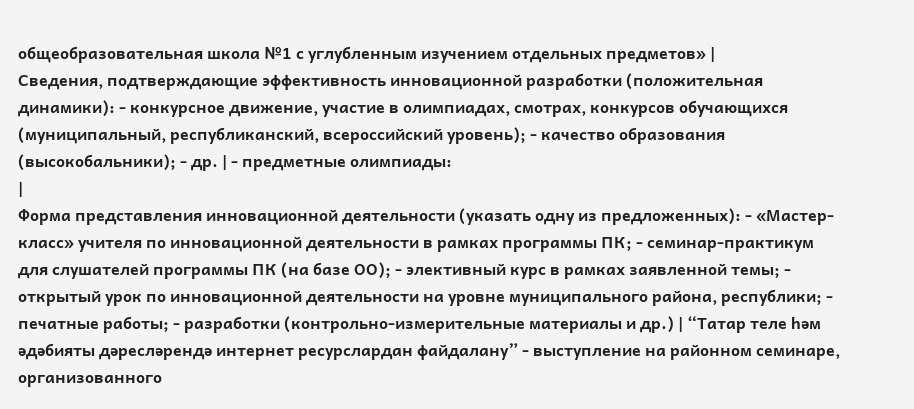общеобразовательная школа №1 с углубленным изучением отдельных предметов» |
Сведения, подтверждающие эффективность инновационной разработки (положительная динамики): - конкурсное движение, участие в олимпиадах, смотрах, конкурсов обучающихся (муниципальный, республиканский, всероссийский уровень); - качество образования (высокобальники); - др. | - предметные олимпиады:
|
Форма представления инновационной деятельности (указать одну из предложенных): - «Мастер-класс» учителя по инновационной деятельности в рамках программы ПК; - семинар-практикум для слушателей программы ПК (на базе ОО); - элективный курс в рамках заявленной темы; - открытый урок по инновационной деятельности на уровне муниципального района, республики; - печатные работы; - разработки (контрольно-измерительные материалы и др.) | “Татар теле һәм әдәбияты дәресләрендә интернет ресурслардан файдалану” - выступление на районном семинаре, организованного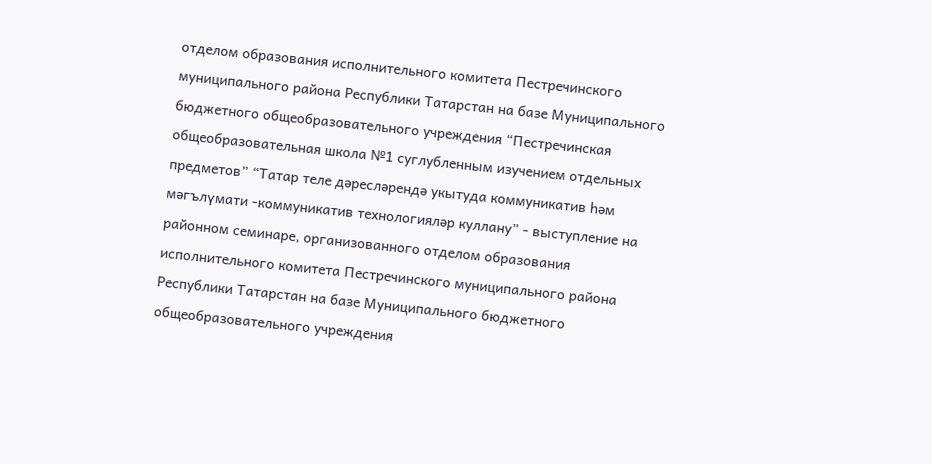отделом образования исполнительного комитета Пестречинского муниципального района Республики Татарстан на базе Муниципального бюджетного общеобразовательного учреждения “Пестречинская общеобразовательная школа №1 суглубленным изучением отдельных предметов” “Татар теле дәресләрендә укытуда коммуникатив һәм мәгълүмати -коммуникатив технологияләр куллану” - выступление на районном семинаре, организованного отделом образования исполнительного комитета Пестречинского муниципального района Республики Татарстан на базе Муниципального бюджетного общеобразовательного учреждения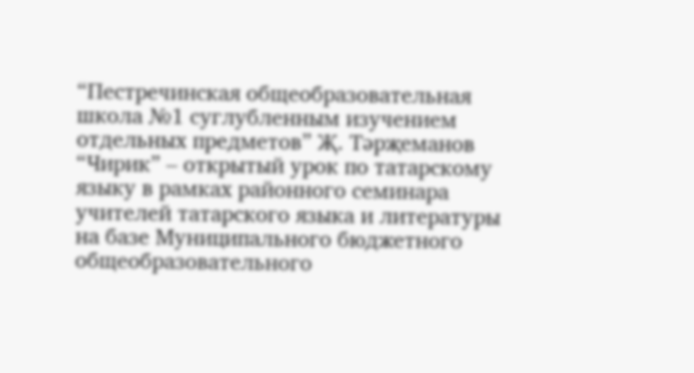“Пестречинская общеобразовательная школа №1 суглубленным изучением отдельных предметов” Җ. Тәрҗеманов “Чирик” – открытый урок по татарскому языку в рамках районного семинара учителей татарского языка и литературы на базе Муниципального бюджетного общеобразовательного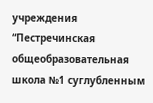учреждения “Пестречинская общеобразовательная школа №1 суглубленным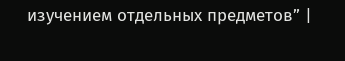изучением отдельных предметов” |